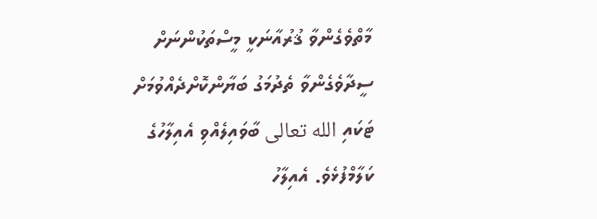މާތްވެގެންވާ ޤުރުއާނަކީ މީސްތަކުންނަށް ސީދާވެގެންވާ ތެދުމަގު ބަޔާންކޮށްދެއްވުމަށް ޓަކައި الله تعالى ބާވައިލެއްވި އެއިލާހުގެ ކަލާމްފުޅެވެ. އެއިލާހު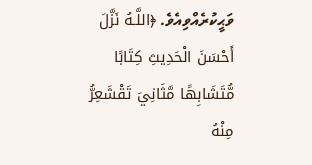ވަޙީކުރެއްވިއެވެ. ﴿اللَّـهُ نَزَّلَ أَحْسَنَ الْحَدِيثِ كِتَابًا مُّتَشَابِهًا مَّثَانِيَ تَقْشَعِرُّ مِنْهُ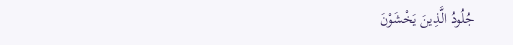جُلُودُ الَّذِينَ يَخْشَوْنَ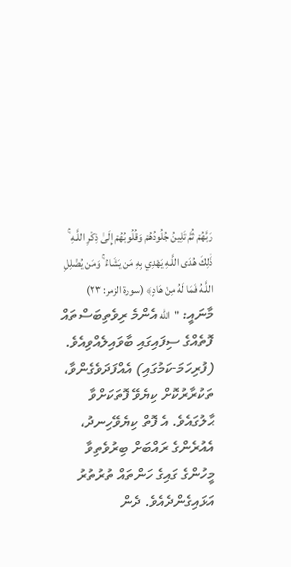رَبَّهُمْ ثُمَّ تَلِينُ جُلُودُهُمْ وَقُلُوبُهُمْ إِلَىٰ ذِكْرِ اللَّـهِ ۚ ذَٰلِكَ هُدَى اللَّـهِ يَهْدِي بِهِ مَن يَشَاءُ ۚ وَمَن يُضْلِلِ اللَّـهُ فَمَا لَهُ مِنْ هَادٍ﴾ (سورة الزمر: ٢٣) މާނައީ: "الله އެންމެ ރިވެތިބަސްތައް ފޮތެއްގެ ސިފައިގައި ބާވައިލެއްވިއެވެ. (ފުރިހަމަ-ކަމުގައި) އެއްފަދަވެގެންވާ، ތަކުރާރުކޮށް ކިޔެވޭ ފޮތަކަށްވާ ޙާލުގައެވެ. އެ ފޮތް ކިޔެވޭހިނދު، އެއުރެންގެ ރައްބަށް ބިރުވެތިވާ މީހުންގެ ގައިގެ ހަންތައް ތުރުތުރު އަޅައިގެންދެއެވެ. ދެން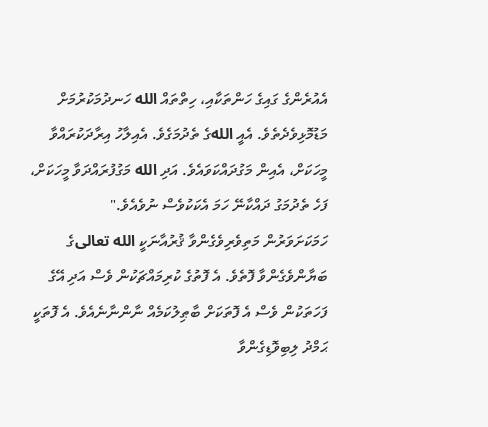އެއުރެންގެ ގައިގެ ހަންތަކާއި، ހިތްތައް الله ހަނދުމަކުރުމަށް މަޑުމޮޅިވެދެތެވެ. އެއީ اللهގެ ތެދުމަގެވެ. އެއިލާހު އިރާދަކުރައްވާ މީހަކަށް، އެއިން މަގުދައްކަވައެވެ. އަދި الله މަގުފުރައްދަވާ މީހަކަށް، ފަހެ ތެދުމަގު ދައްކާނޭ ހަމަ އެކަކުވެސް ނުވެއެވެ."
ހަމަކަށަވަރުން މަތިވެރިވެގެންވާ ޤުރުއާނަކީ الله تعالىގެ ބަޔާންވެގެންވާ ފޮތެވެ. އެ ފޮތުގެ ކުރިމައްޗަކުން ވެސް އަދި އޭގެ ފަހަތަކުން ވެސް އެ ފޮތަކަށް ބާޠިލުކަމެއް ނާންނާނެއެވެ. އެ ފޮތަކީ ޙަމްދު ލިބިވޮޑިގެންވާ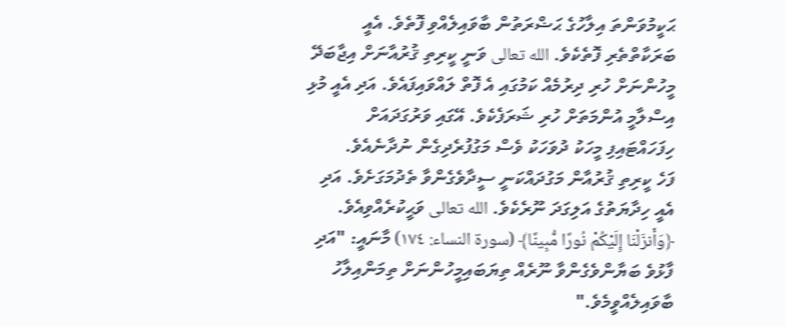ޙަކީމުވަންތަ އިލާހުގެ ޙަޟްރަތުން ބާވައިލެއްވި ފޮތެވެ. އެއީ ބަރަކާތްތެރި ފޮތެކެވެ. الله تعالى ވަނީ ކީރިތި ޤުރުއާނަށް އިޖާބަދޭ މީހުންނަށް ހުރި ދިރުމެއް ކަމުގައި އެ ފޮތް ލައްވައިފައެވެ. އަދި އެއީ މުޅި އިސްލާމީ އުންމަތަށް ހުރި ޝަރަފެކެވެ. އޭގައި ވަރުގަދައަށް ހިފަހައްޓައިފި މީހަކު ދުވަހަކު ވެސް މަގުފުރެދިގެން ނުދާނެއެވެ.
ފަހެ ކީރިތި ޤުރުއާން މަގުދައްކަނީ ސީދާވެގެންވާ ތެދުމަގަށެވެ. އަދި އެއީ ހިދާޔަތުގެ އަލިގަދަ ނޫރެކެވެ. الله تعالى ވަޙީކުރެއްވިއެވެ. ﴿وَأَنزَلْنَا إِلَيْكُمْ نُورًا مُّبِينًا﴾ (سورة النساء: ١٧٤) މާނައީ: "އަދި ފާޅުވެ ބަޔާންވެގެންވާ ނޫރެއް ތިޔަބައިމީހުންނަށް ތިމަންއިލާހު ބާވައިލެއްވީމެވެ."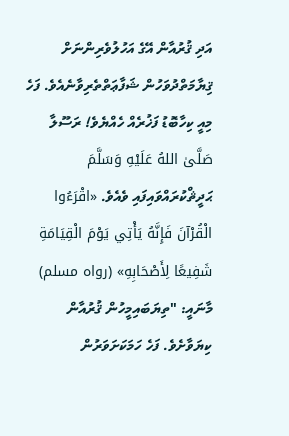އަދި ޤުރުއާން އޭގެ އަހުލުވެރިންނަށް ޤިޔާމަތްދުވަހުން ޝަފާޢަތްތެރިވާނެއެވެ. ފަހެ މިއީ ކިހާބޮޑު ފަޚުރެއް ހެއްޔެވެ! ރަސޫލާ صَلَّىٰ اللهُ عَلَيْهِ وَسَلَّمَ ޙަދީޘްކުރައްވައިފައި ވެއެވެ. «اقْرَءُوا الْقُرْآنَ فَإِنَّهُ يَأْتِي يَوْمَ الْقِيَامَةِ شَفِيعًا لِأَصْحَابِهِ» (رواه مسلم) މާނައީ: "ތިޔަބައިމީހުން ޤުރުއާން ކިޔަވާށެވެ. ފަހެ ހަމަކަށަވަރުން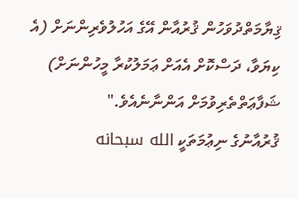ޤިޔާމަތްދުވަހުން ޤުރުއާން އޭގެ އަހުލުވެރިންނަށް (އެ ކިޔަވާ، ދަސްކޮށް އެއަށް ޢަމަލުކުރާ މީހުންނަށް) ޝަފާޢަތްތެރިވުމަށް އަންނާނެއެވެ."
ޤުރުއާނުގެ ނިޢުމަތަކީ الله سبحانه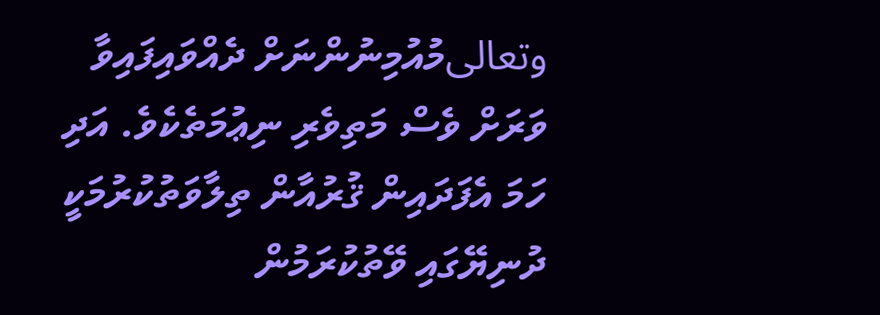وتعالىމުއުމިނުންނަށް ދެއްވައިފައިވާ ވަރަށް ވެސް މަތިވެރި ނިޢުމަތެކެވެ. އަދި ހަމަ އެފަދައިން ޤުރުއާން ތިލާވަތުކުރުމަކީ ދުނިޔޭގައި ވޭތުކުރަމުން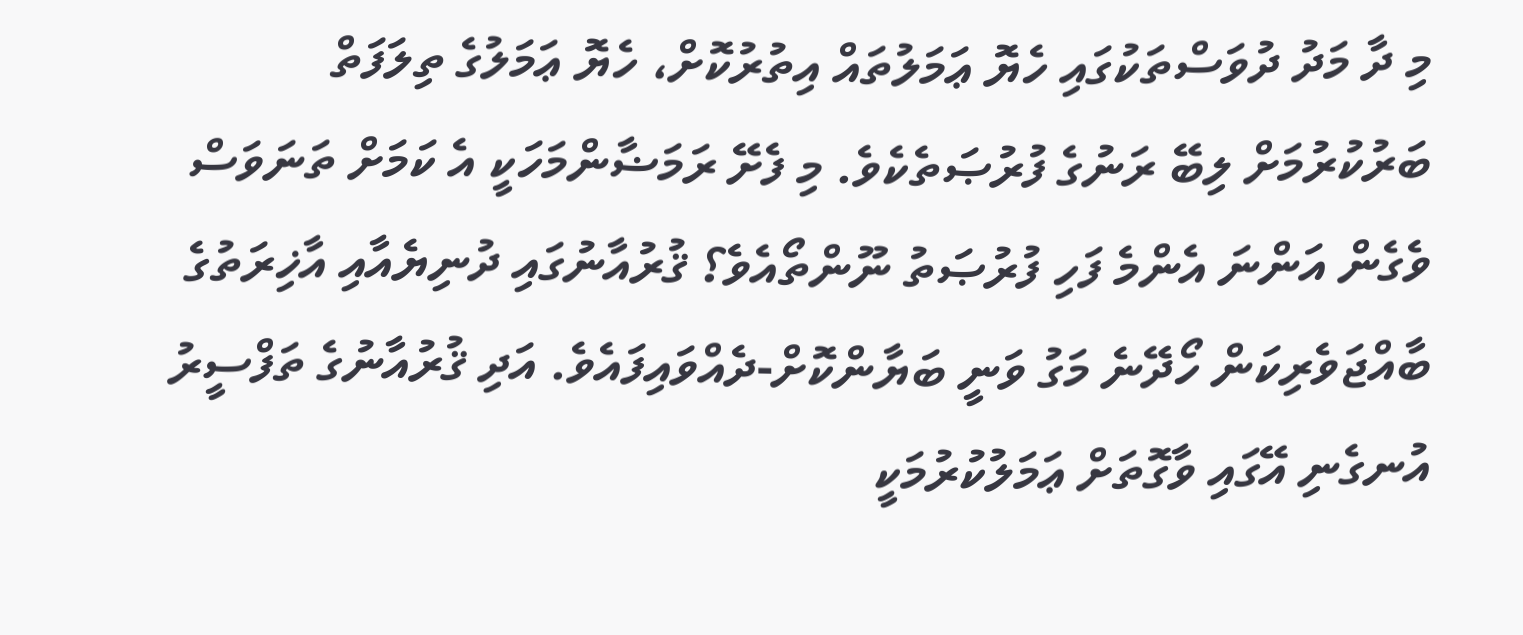މި ދާ މަދު ދުވަސްތަކުގައި ހެޔޮ ޢަމަލުތައް އިތުރުކޮށް، ހެޔޮ ޢަމަލުގެ ތިލަފަތް ބަރުކުރުމަށް ލިބޭ ރަނުގެ ފުރުޞަތެކެވެ. މި ފެށޭ ރަމަޟާންމަހަކީ އެ ކަމަށް ތަނަވަސް ވެގެން އަންނަ އެންމެ ފަހި ފުރުޞަތު ނޫންތޯއެވެ؟ ޤުރުއާނުގައި ދުނިޔެއާއި އާޚިރަތުގެ ބާއްޖަވެރިކަން ހޯދޭނެ މަގު ވަނީ ބަޔާންކޮށް-ދެއްވައިފައެވެ. އަދި ޤުރުއާނުގެ ތަފްސީރު އުނގެނި އޭގައި ވާގޮތަށް ޢަމަލުކުރުމަކީ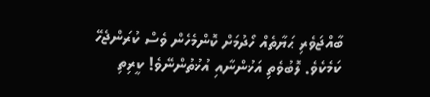ބާއްޖަވެރި ޙަޔާތެއް ހޯދުމަށް ކޮންމެހެން ވެސް ކުރަންޖެހޭ ކަމެކެވެ. ލޮބުވެތި އަޚުންނާއި އުޚުތުންނޭވެ! ކީރިތި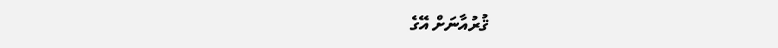ޤުރުއާނަށް އޭގެ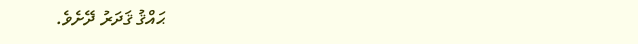ޙައްޤު ޤަދަރު ދޭށެވެ.